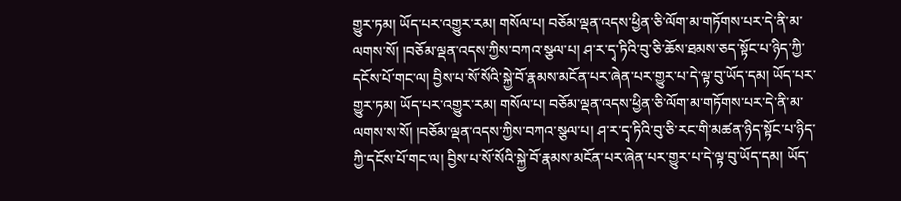གྱུར་ཏམ། ཡོད་པར་འགྱུར་རམ། གསོལ་པ། བཅོམ་ལྡན་འདས་ཕྱིན་ཅི་ལོག་མ་གཏོགས་པར་དེ་ནི་མ་ལགས་སོ། །བཅོམ་ལྡན་འདས་ཀྱིས་བཀའ་སྩལ་པ། ཤ་ར་དྭ་ཏིའི་བུ་ཅི་ཆོས་ཐམས་ཅད་སྟོང་པ་ཉིད་ཀྱི་དངོས་པོ་གང་ལ། བྱིས་པ་སོ་སོའི་སྐྱེ་བོ་རྣམས་མངོན་པར་ཞེན་པར་གྱུར་པ་དེ་ལྟ་བུ་ཡོད་དམ། ཡོད་པར་གྱུར་ཏམ། ཡོད་པར་འགྱུར་རམ། གསོལ་པ། བཅོམ་ལྡན་འདས་ཕྱིན་ཅི་ལོག་མ་གཏོགས་པར་དེ་ནི་མ་ལགས་ས་སོ། །བཅོམ་ལྡན་འདས་ཀྱིས་བཀའ་སྩལ་པ། ཤ་ར་དྭ་ཏིའི་བུ་ཅི་རང་གི་མཚན་ཉིད་སྟོང་པ་ཉིད་ཀྱི་དངོས་པོ་གང་ལ། བྱིས་པ་སོ་སོའི་སྐྱེ་བོ་རྣམས་མངོན་པར་ཞེན་པར་གྱུར་པ་དེ་ལྟ་བུ་ཡོད་དམ། ཡོད་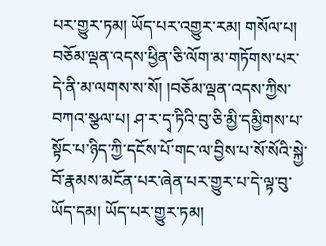པར་གྱུར་ཏམ། ཡོད་པར་འགྱུར་རམ། གསོལ་པ། བཅོམ་ལྡན་འདས་ཕྱིན་ཅི་ལོག་མ་གཏོགས་པར་དེ་ནི་མ་ལགས་ས་སོ། །བཅོམ་ལྡན་འདས་ཀྱིས་བཀའ་སྩལ་པ། ཤ་ར་དྭ་ཏིའི་བུ་ཅི་མྱི་དམྱིགས་པ་སྟོང་པ་ཉིད་ཀྱི་དངོས་པོ་གང་ལ་བྱིས་པ་སོ་སོའི་སྐྱེ་བོ་རྣམས་མངོན་པར་ཞེན་པར་གྱུར་པ་དེ་ལྟ་བུ་ཡོད་དམ། ཡོད་པར་གྱུར་ཏམ།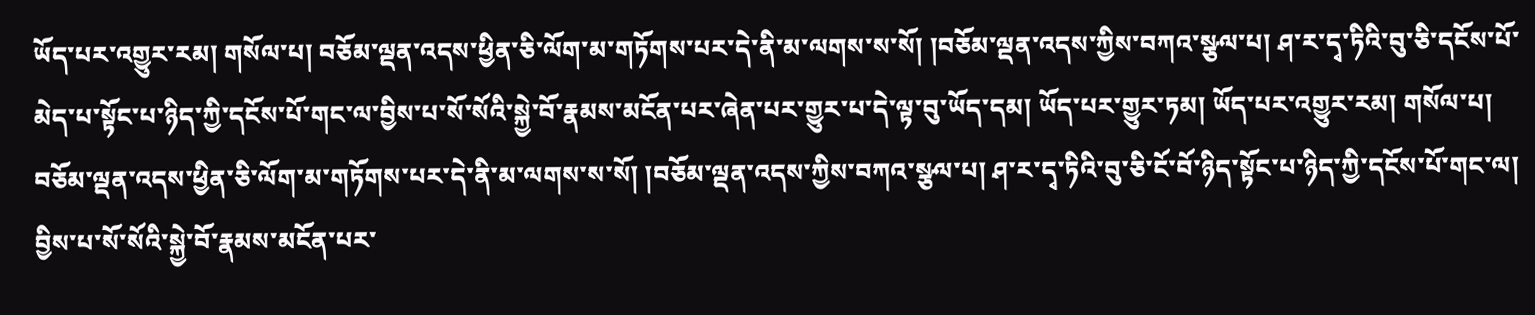ཡོད་པར་འགྱུར་རམ། གསོལ་པ། བཅོམ་ལྡན་འདས་ཕྱིན་ཅི་ལོག་མ་གཏོགས་པར་དེ་ནི་མ་ལགས་ས་སོ། །བཅོམ་ལྡན་འདས་ཀྱིས་བཀའ་སྩལ་པ། ཤ་ར་དྭ་ཏིའི་བུ་ཅི་དངོས་པོ་མེད་པ་སྟོང་པ་ཉིད་ཀྱི་དངོས་པོ་གང་ལ་བྱིས་པ་སོ་སོའི་སྐྱེ་བོ་རྣམས་མངོན་པར་ཞེན་པར་གྱུར་པ་དེ་ལྟ་བུ་ཡོད་དམ། ཡོད་པར་གྱུར་ཏམ། ཡོད་པར་འགྱུར་རམ། གསོལ་པ། བཅོམ་ལྡན་འདས་ཕྱིན་ཅི་ལོག་མ་གཏོགས་པར་དེ་ནི་མ་ལགས་ས་སོ། །བཅོམ་ལྡན་འདས་ཀྱིས་བཀའ་སྩལ་པ། ཤ་ར་དྭ་ཏིའི་བུ་ཅི་ངོ་བོ་ཉིད་སྟོང་པ་ཉིད་ཀྱི་དངོས་པོ་གང་ལ། བྱིས་པ་སོ་སོའི་སྐྱེ་བོ་རྣམས་མངོན་པར་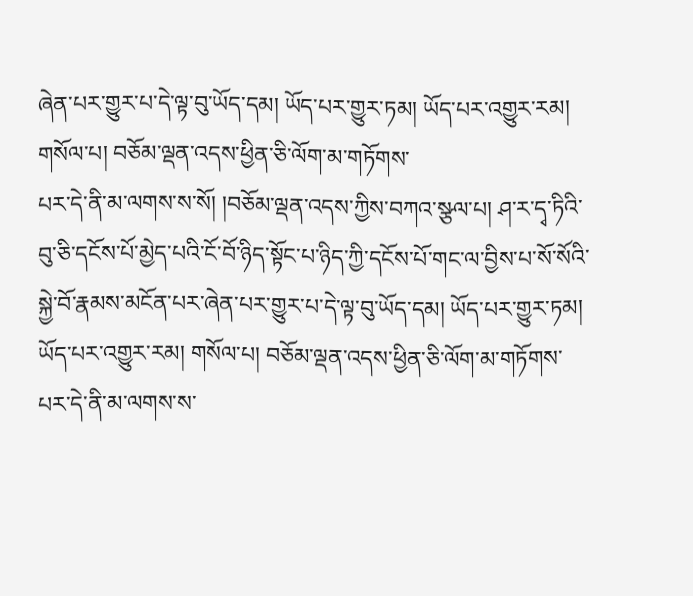ཞེན་པར་གྱུར་པ་དེ་ལྟ་བུ་ཡོད་དམ། ཡོད་པར་གྱུར་ཏམ། ཡོད་པར་འགྱུར་རམ། གསོལ་པ། བཅོམ་ལྡན་འདས་ཕྱིན་ཅི་ལོག་མ་གཏོགས་
པར་དེ་ནི་མ་ལགས་ས་སོ། །བཅོམ་ལྡན་འདས་ཀྱིས་བཀའ་སྩལ་པ། ཤ་ར་དྭ་ཏིའི་བུ་ཅི་དངོས་པོ་མྱེད་པའི་ངོ་བོ་ཉིད་སྟོང་པ་ཉིད་ཀྱི་དངོས་པོ་གང་ལ་བྱིས་པ་སོ་སོའི་སྐྱེ་བོ་རྣམས་མངོན་པར་ཞེན་པར་གྱུར་པ་དེ་ལྟ་བུ་ཡོད་དམ། ཡོད་པར་གྱུར་ཏམ། ཡོད་པར་འགྱུར་རམ། གསོལ་པ། བཅོམ་ལྡན་འདས་ཕྱིན་ཅི་ལོག་མ་གཏོགས་པར་དེ་ནི་མ་ལགས་ས་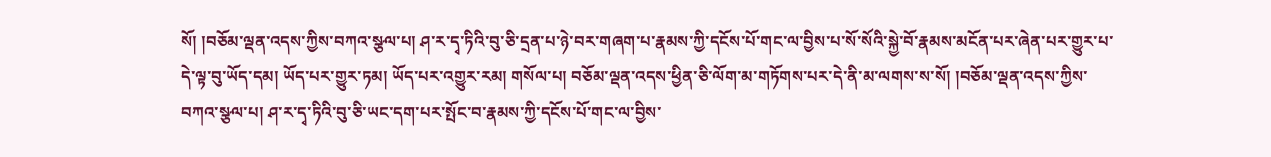སོ། །བཅོམ་ལྡན་འདས་ཀྱིས་བཀའ་སྩལ་པ། ཤ་ར་དྭ་ཏིའི་བུ་ཅི་དྲན་པ་ཉེ་བར་གཞག་པ་རྣམས་ཀྱི་དངོས་པོ་གང་ལ་བྱིས་པ་སོ་སོའི་སྐྱེ་བོ་རྣམས་མངོན་པར་ཞེན་པར་གྱུར་པ་དེ་ལྟ་བུ་ཡོད་དམ། ཡོད་པར་གྱུར་ཏམ། ཡོད་པར་འགྱུར་རམ། གསོལ་པ། བཅོམ་ལྡན་འདས་ཕྱིན་ཅི་ལོག་མ་གཏོགས་པར་དེ་ནི་མ་ལགས་ས་སོ། །བཅོམ་ལྡན་འདས་ཀྱིས་བཀའ་སྩལ་པ། ཤ་ར་དྭ་ཏིའི་བུ་ཅི་ཡང་དག་པར་སྤོང་བ་རྣམས་ཀྱི་དངོས་པོ་གང་ལ་བྱིས་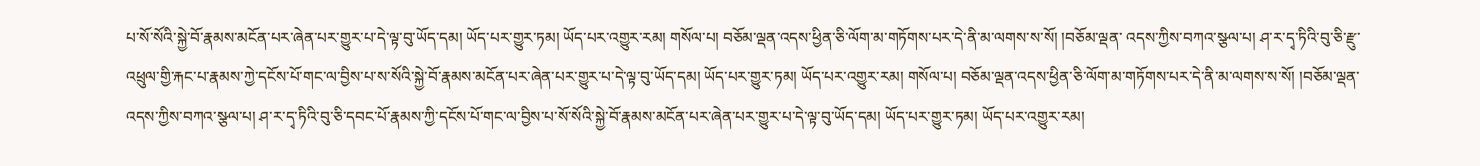པ་སོ་སོའི་སྐྱེ་བོ་རྣམས་མངོན་པར་ཞེན་པར་གྱུར་པ་དེ་ལྟ་བུ་ཡོད་དམ། ཡོད་པར་གྱུར་ཏམ། ཡོད་པར་འགྱུར་རམ། གསོལ་པ། བཅོམ་ལྡན་འདས་ཕྱིན་ཅི་ལོག་མ་གཏོགས་པར་དེ་ནི་མ་ལགས་ས་སོ། །བཅོམ་ལྡན་ འདས་ཀྱིས་བཀའ་སྩལ་པ། ཤ་ར་དྭ་ཏིའི་བུ་ཅི་རྫུ་འཕྲུལ་གྱི་རྐང་པ་རྣམས་ཀྱེ་དངོས་པོ་གང་ལ་བྱིས་པ་ས་སོའི་སྐྱེ་བོ་རྣམས་མངོན་པར་ཞེན་པར་གྱུར་པ་དེ་ལྟ་བུ་ཡོད་དམ། ཡོད་པར་གྱུར་ཏམ། ཡོད་པར་འགྱུར་རམ། གསོལ་པ། བཅོམ་ལྡན་འདས་ཕྱིན་ཅི་ལོག་མ་གཏོགས་པར་དེ་ནི་མ་ལགས་ས་སོ། །བཅོམ་ལྡན་འདས་ཀྱིས་བཀའ་སྩལ་པ། ཤ་ར་དྭ་ཏིའི་བུ་ཅི་དབང་པོ་རྣམས་ཀྱི་དངོས་པོ་གང་ལ་བྱིས་པ་སོ་སོའི་སྐྱེ་བོ་རྣམས་མངོན་པར་ཞེན་པར་གྱུར་པ་དེ་ལྟ་བུ་ཡོད་དམ། ཡོད་པར་གྱུར་ཏམ། ཡོད་པར་འགྱུར་རམ།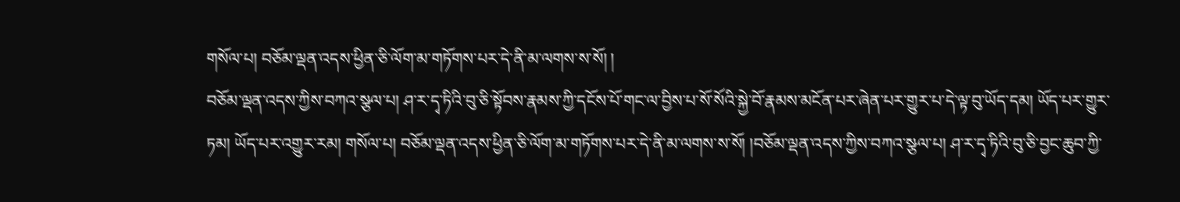གསོལ་པ། བཅོམ་ལྡན་འདས་ཕྱིན་ཅི་ལོག་མ་གཏོགས་པར་དེ་ནི་མ་ལགས་ས་སོ། །
བཅོམ་ལྡན་འདས་ཀྱིས་བཀའ་སྩལ་པ། ཤ་ར་དྭ་ཏིའི་བུ་ཅི་སྟོབས་རྣམས་ཀྱི་དངོས་པོ་གང་ལ་བྱིས་པ་སོ་སོའི་སྐྱེ་བོ་རྣམས་མངོན་པར་ཞེན་པར་གྱུར་པ་དེ་ལྟ་བུ་ཡོད་དམ། ཡོད་པར་གྱུར་ཏམ། ཡོད་པར་འགྱུར་རམ། གསོལ་པ། བཅོམ་ལྡན་འདས་ཕྱིན་ཅི་ལོག་མ་གཏོགས་པར་དེ་ནི་མ་ལགས་ས་སོ། །བཅོམ་ལྡན་འདས་ཀྱིས་བཀའ་སྩལ་པ། ཤ་ར་དྭ་ཏིའི་བུ་ཅི་བྱང་ཆུབ་ཀྱི་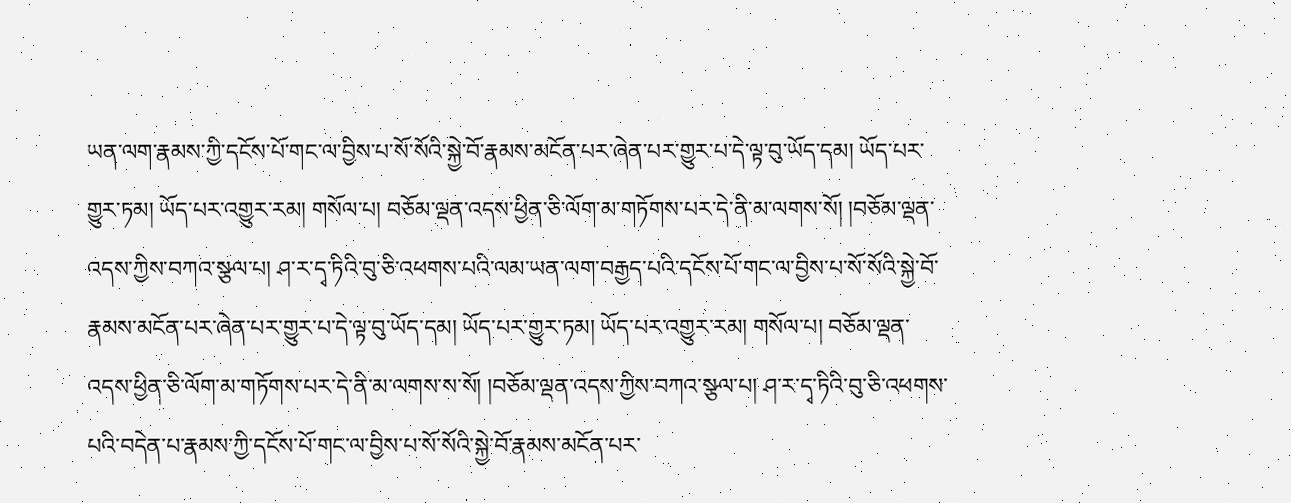ཡན་ལག་རྣམས་ཀྱི་དངོས་པོ་གང་ལ་བྱིས་པ་སོ་སོའི་སྐྱེ་བོ་རྣམས་མངོན་པར་ཞེན་པར་གྱུར་པ་དེ་ལྟ་བུ་ཡོད་དམ། ཡོད་པར་གྱུར་ཏམ། ཡོད་པར་འགྱུར་རམ། གསོལ་པ། བཅོམ་ལྡན་འདས་ཕྱིན་ཅི་ལོག་མ་གཏོགས་པར་དེ་ནི་མ་ལགས་སོ། །བཅོམ་ལྡན་འདས་ཀྱིས་བཀའ་སྩལ་པ། ཤ་ར་དྭ་ཏིའི་བུ་ཅི་འཕགས་པའི་ལམ་ཡན་ལག་བརྒྱད་པའི་དངོས་པོ་གང་ལ་བྱིས་པ་སོ་སོའི་སྐྱེ་བོ་རྣམས་མངོན་པར་ཞེན་པར་གྱུར་པ་དེ་ལྟ་བུ་ཡོད་དམ། ཡོད་པར་གྱུར་ཏམ། ཡོད་པར་འགྱུར་རམ། གསོལ་པ། བཅོམ་ལྡན་འདས་ཕྱིན་ཅི་ལོག་མ་གཏོགས་པར་དེ་ནི་མ་ལགས་ས་སོ། །བཅོམ་ལྡན་འདས་ཀྱིས་བཀའ་སྩལ་པ། ཤ་ར་དྭ་ཏིའི་བུ་ཅི་འཕགས་པའི་བདེན་པ་རྣམས་ཀྱི་དངོས་པོ་གང་ལ་བྱིས་པ་སོ་སོའི་སྐྱེ་བོ་རྣམས་མངོན་པར་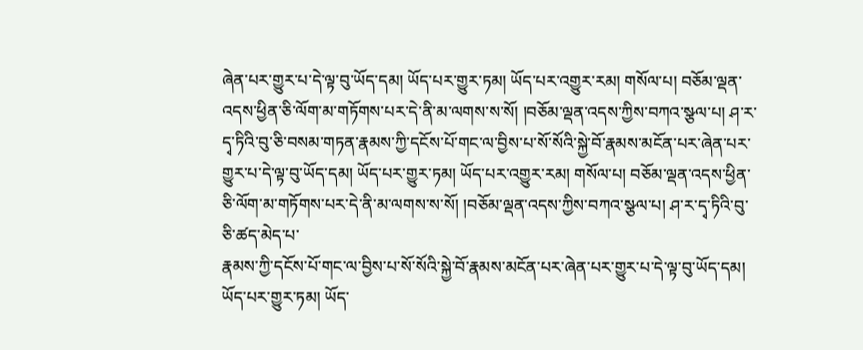ཞེན་པར་གྱུར་པ་དེ་ལྟ་བུ་ཡོད་དམ། ཡོད་པར་གྱུར་ཏམ། ཡོད་པར་འགྱུར་རམ། གསོལ་པ། བཅོམ་ལྡན་འདས་ཕྱིན་ཅི་ལོག་མ་གཏོགས་པར་དེ་ནི་མ་ལགས་ས་སོ། །བཅོམ་ལྡན་འདས་ཀྱིས་བཀའ་སྩལ་པ། ཤ་ར་དྭ་ཏིའི་བུ་ཅི་བསམ་གཏན་རྣམས་ཀྱི་དངོས་པོ་གང་ལ་བྱིས་པ་སོ་སོའི་སྐྱེ་བོ་རྣམས་མངོན་པར་ཞེན་པར་གྱུར་པ་དེ་ལྟ་བུ་ཡོད་དམ། ཡོད་པར་གྱུར་ཏམ། ཡོད་པར་འགྱུར་རམ། གསོལ་པ། བཅོམ་ལྡན་འདས་ཕྱིན་ཅི་ལོག་མ་གཏོགས་པར་དེ་ནི་མ་ལགས་ས་སོ། །བཅོམ་ལྡན་འདས་ཀྱིས་བཀའ་སྩལ་པ། ཤ་ར་དྭ་ཏིའི་བུ་ཅི་ཚད་མེད་པ་
རྣམས་ཀྱི་དངོས་པོ་གང་ལ་བྱིས་པ་སོ་སོའི་སྐྱེ་བོ་རྣམས་མངོན་པར་ཞེན་པར་གྱུར་པ་དེ་ལྟ་བུ་ཡོད་དམ། ཡོད་པར་གྱུར་ཏམ། ཡོད་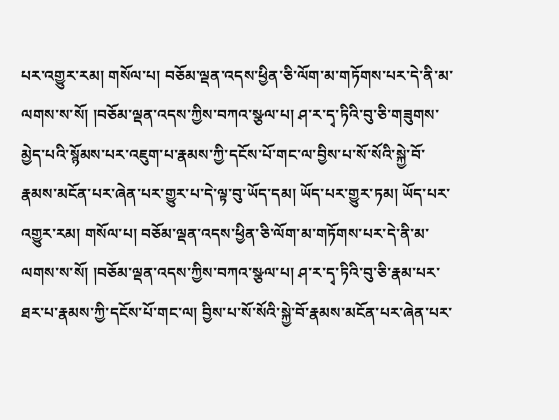པར་འགྱུར་རམ། གསོལ་པ། བཅོམ་ལྡན་འདས་ཕྱིན་ཅི་ལོག་མ་གཏོགས་པར་དེ་ནི་མ་ལགས་ས་སོ། །བཅོམ་ལྡན་འདས་ཀྱིས་བཀའ་སྩལ་པ། ཤ་ར་དྭ་ཏིའི་བུ་ཅི་གཟུགས་མྱེད་པའི་སྙོམས་པར་འཇུག་པ་རྣམས་ཀྱི་དངོས་པོ་གང་ལ་བྱིས་པ་སོ་སོའི་སྐྱེ་བོ་རྣམས་མངོན་པར་ཞེན་པར་གྱུར་པ་དེ་ལྟ་བུ་ཡོད་དམ། ཡོད་པར་གྱུར་ཏམ། ཡོད་པར་འགྱུར་རམ། གསོལ་པ། བཅོམ་ལྡན་འདས་ཕྱིན་ཅི་ལོག་མ་གཏོགས་པར་དེ་ནི་མ་ལགས་ས་སོ། །བཅོམ་ལྡན་འདས་ཀྱིས་བཀའ་སྩལ་པ། ཤ་ར་དྭ་ཏིའི་བུ་ཅི་རྣམ་པར་ཐར་པ་རྣམས་ཀྱི་དངོས་པོ་གང་ལ། བྱིས་པ་སོ་སོའི་སྐྱེ་བོ་རྣམས་མངོན་པར་ཞེན་པར་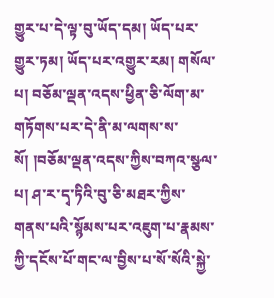གྱུར་པ་དེ་ལྟ་བུ་ཡོད་དམ། ཡོད་པར་གྱུར་ཏམ། ཡོད་པར་འགྱུར་རམ། གསོལ་པ། བཅོམ་ལྡན་འདས་ཕྱིན་ཅི་ལོག་མ་གཏོགས་པར་དེ་ནི་མ་ལགས་ས་སོ། །བཅོམ་ལྡན་འདས་ཀྱིས་བཀའ་སྩལ་པ། ཤ་ར་དྭ་ཏིའི་བུ་ཅི་མཐར་ཀྱིས་གནས་པའི་སྙོམས་པར་འཇུག་པ་རྣམས་ཀྱི་དངོས་པོ་གང་ལ་བྱིས་པ་སོ་སོའི་སྐྱེ་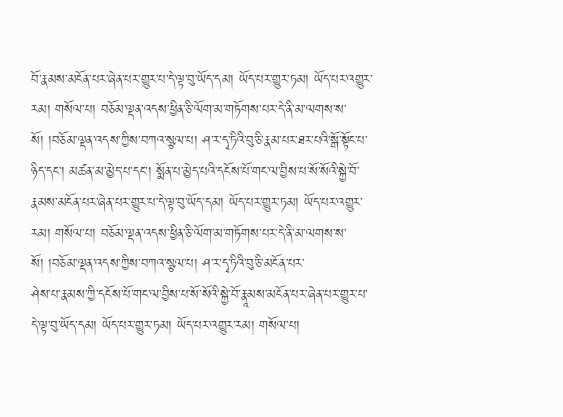བོ་རྣམས་མངོན་པར་ཞེན་པར་གྱུར་པ་དེ་ལྟ་བུ་ཡོད་དམ། ཡོད་པར་གྱུར་ཏམ། ཡོད་པར་འགྱུར་རམ། གསོལ་པ། བཅོམ་ལྡན་འདས་ཕྱིན་ཅི་ལོག་མ་གཏོགས་པར་དེ་ནི་མ་ལགས་ས་སོ། །བཅོམ་ལྡན་འདས་ཀྱིས་བཀའ་སྩལ་པ། ཤ་ར་དྭ་ཏིའི་བུ་ཅི་རྣམ་པར་ཐར་པའི་སྒོ་སྟོང་པ་ཉིད་དང་། མཚན་མ་མྱེད་པ་དང་། སྨོན་པ་མྱེད་པའི་དངོས་པོ་གང་ལ་བྱིས་པ་སོ་སོའི་སྐྱེ་བོ་རྣམས་མངོན་པར་ཞེན་པར་གྱུར་པ་དེ་ལྟ་བུ་ཡོད་དམ། ཡོད་པར་གྱུར་ཏམ། ཡོད་པར་འགྱུར་རམ། གསོལ་པ། བཅོམ་ལྡན་འདས་ཕྱིན་ཅི་ལོག་མ་གཏོགས་པར་དེ་ནི་མ་ལགས་ས་སོ། །བཅོམ་ལྡན་འདས་ཀྱིས་བཀའ་སྩལ་པ། ཤ་ར་དྭ་ཏིའི་བུ་ཅི་མངོན་པར་
ཤེས་པ་རྣམས་ཀྱི་དངོས་པོ་གང་ལ་བྱིས་པ་སོ་སོའི་སྐྱེ་བོ་རྣཱམས་མངོན་པར་ཞེན་པར་གྱུར་པ་དེ་ལྟ་བུ་ཡོད་དམ། ཡོད་པར་གྱུར་ཏམ། ཡོད་པར་འགྱུར་རམ། གསོལ་པ།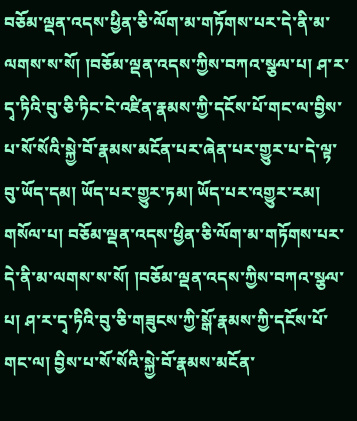བཅོམ་ལྡན་འདས་ཕྱིན་ཅི་ལོག་མ་གཏོགས་པར་དེ་ནི་མ་ལགས་ས་སོ། །བཅོམ་ལྡན་འདས་ཀྱིས་བཀའ་སྩལ་པ། ཤ་ར་དྭ་ཏིའི་བུ་ཅི་ཏིང་ངེ་འཛིན་རྣམས་ཀྱི་དངོས་པོ་གང་ལ་བྱིས་པ་སོ་སོའི་སྐྱེ་བོ་རྣམས་མངོན་པར་ཞེན་པར་གྱུར་པ་དེ་ལྟ་བུ་ཡོད་དམ། ཡོད་པར་གྱུར་ཏམ། ཡོད་པར་འགྱུར་རམ། གསོལ་པ། བཅོམ་ལྡན་འདས་ཕྱིན་ཅི་ལོག་མ་གཏོགས་པར་དེ་ནི་མ་ལགས་ས་སོ། །བཅོམ་ལྡན་འདས་ཀྱིས་བཀའ་སྩལ་པ། ཤ་ར་དྭ་ཏིའི་བུ་ཅི་གཟུངས་ཀྱི་སྒོ་རྣམས་ཀྱི་དངོས་པོ་གང་ལ། བྱིས་པ་སོ་སོའི་སྐྱེ་བོ་རྣམས་མངོན་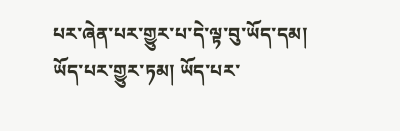པར་ཞེན་པར་གྱུར་པ་དེ་ལྟ་བུ་ཡོད་དམ། ཡོད་པར་གྱུར་ཏམ། ཡོད་པར་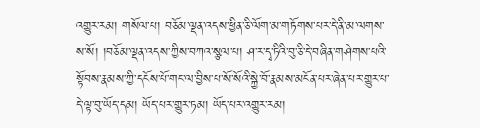འགྱུར་རམ། གསོལ་པ། བཅོམ་ལྡན་འདས་ཕྱིན་ཅི་ལོག་མ་གཏོགས་པར་དེ་ནི་མ་ལགས་ས་སོ། །བཅོམ་ལྡན་འདས་ཀྱིས་བཀའ་སྩལ་པ། ཤ་ར་དྭ་ཏིའི་བུ་ཅི་དེ་བཞིན་གཤེགས་པའི་སྟོབས་རྣམས་ཀྱི་དངོས་པོ་གང་ལ་བྱིས་པ་སོ་སོའི་སྐྱེ་བོ་རྣམས་མངོན་པར་ཞེན་པར་གྱུར་པ་དེ་ལྟ་བུ་ཡོད་དམ། ཡོད་པར་གྱུར་ཏམ། ཡོད་པར་འགྱུར་རམ།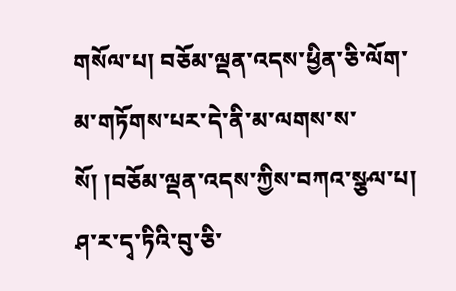གསོལ་པ། བཅོམ་ལྡན་འདས་ཕྱིན་ཅི་ལོག་མ་གཏོགས་པར་དེ་ནི་མ་ལགས་ས་སོ། །བཅོམ་ལྡན་འདས་ཀྱིས་བཀའ་སྩལ་པ། ཤ་ར་དྭ་ཏིའི་བུ་ཅི་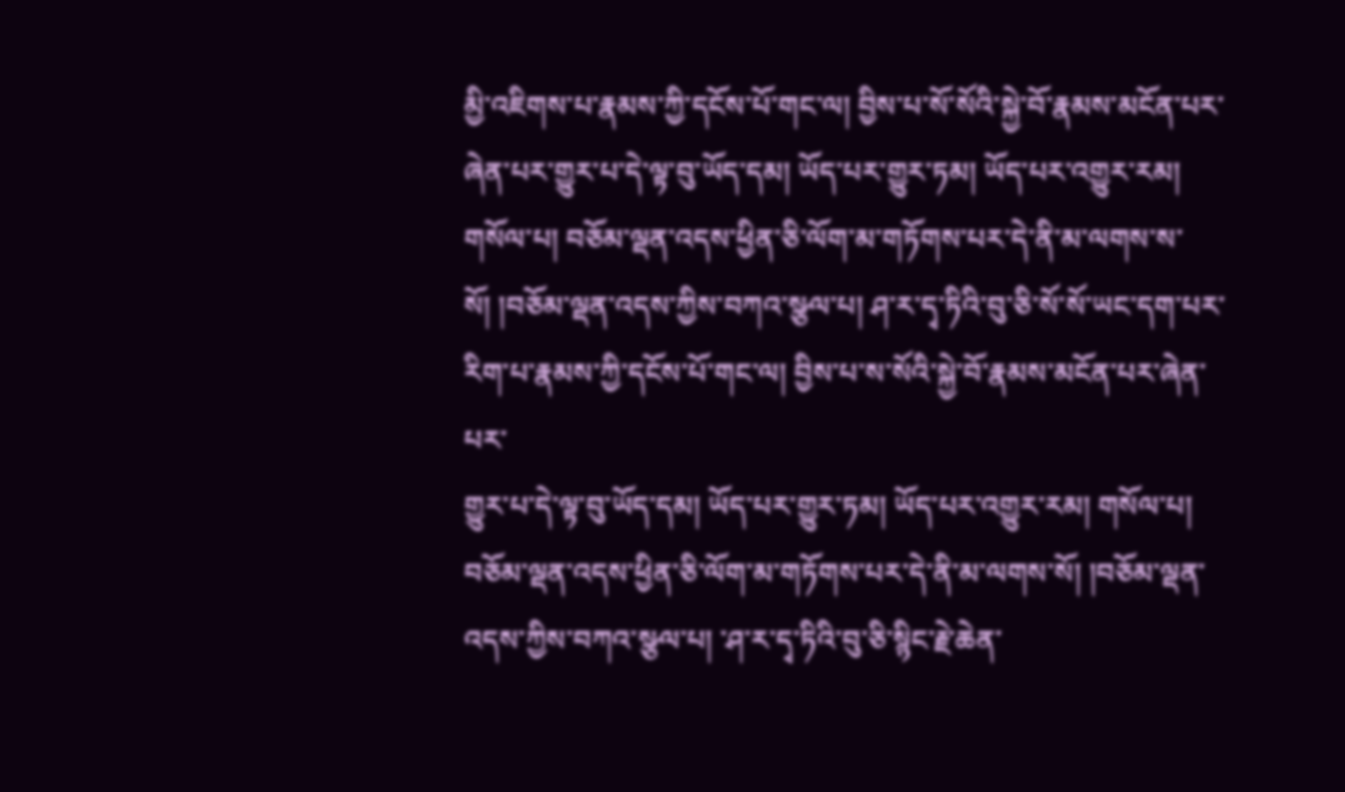མྱི་འཇིགས་པ་རྣམས་ཀྱི་དངོས་པོ་གང་ལ། བྱིས་པ་སོ་སོའི་སྐྱེ་བོ་རྣམས་མངོན་པར་ཞེན་པར་གྱུར་པ་དེ་ལྟ་བུ་ཡོད་དམ། ཡོད་པར་གྱུར་ཏམ། ཡོད་པར་འགྱུར་རམ། གསོལ་པ། བཅོམ་ལྡན་འདས་ཕྱིན་ཅི་ལོག་མ་གཏོགས་པར་དེ་ནི་མ་ལགས་ས་སོ། །བཅོམ་ལྡན་འདས་ཀྱིས་བཀའ་སྩལ་པ། ཤ་ར་དྭ་ཏིའི་བུ་ཅི་སོ་སོ་ཡང་དག་པར་རིག་པ་རྣམས་ཀྱི་དངོས་པོ་གང་ལ། བྱིས་པ་ས་སོའི་སྐྱེ་བོ་རྣམས་མངོན་པར་ཞེན་པར་
གྱུར་པ་དེ་ལྟ་བུ་ཡོད་དམ། ཡོད་པར་གྱུར་ཏམ། ཡོད་པར་འགྱུར་རམ། གསོལ་པ། བཅོམ་ལྡན་འདས་ཕྱིན་ཅི་ལོག་མ་གཏོགས་པར་དེ་ནི་མ་ལགས་སོ། །བཅོམ་ལྡན་འདས་ཀྱིས་བཀའ་སྩལ་པ། ་ཤ་ར་དྭ་ཏིའི་བུ་ཅི་སྙིང་རྗེ་ཆེན་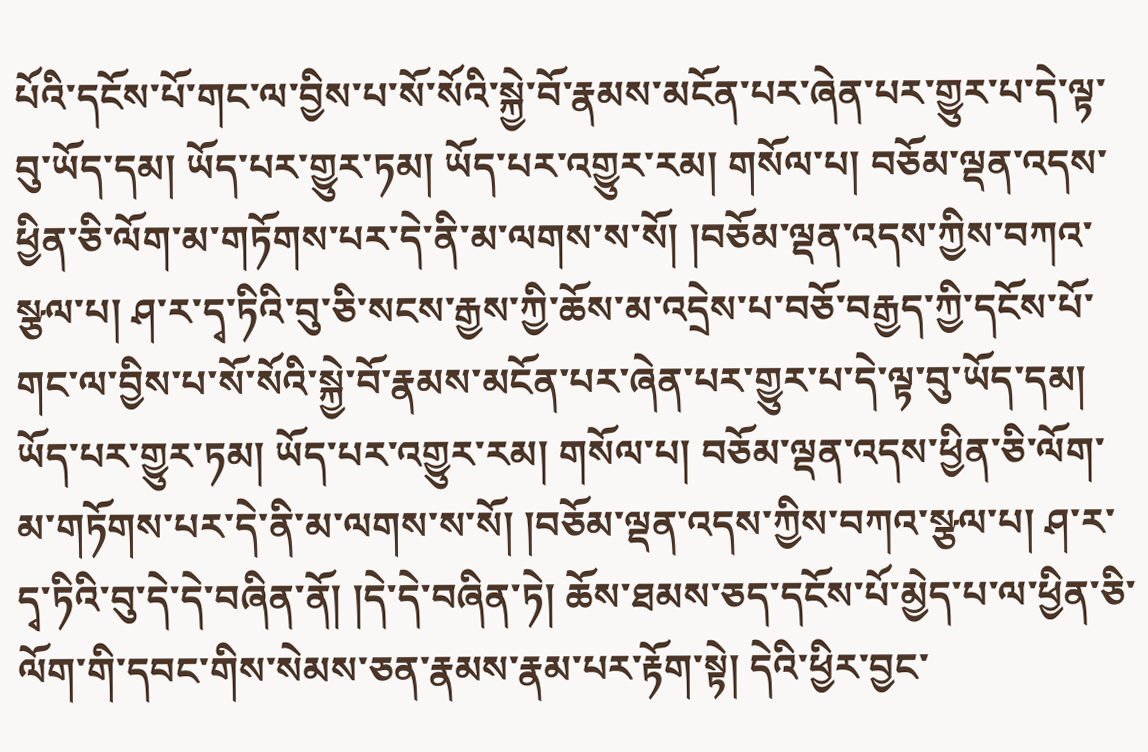པོའི་དངོས་པོ་གང་ལ་བྱིས་པ་སོ་སོའི་སྐྱེ་བོ་རྣམས་མངོན་པར་ཞེན་པར་གྱུར་པ་དེ་ལྟ་བུ་ཡོད་དམ། ཡོད་པར་གྱུར་ཏམ། ཡོད་པར་འགྱུར་རམ། གསོལ་པ། བཅོམ་ལྡན་འདས་ཕྱིན་ཅི་ལོག་མ་གཏོགས་པར་དེ་ནི་མ་ལགས་ས་སོ། །བཅོམ་ལྡན་འདས་ཀྱིས་བཀའ་སྩལ་པ། ཤ་ར་དྭ་ཏིའི་བུ་ཅི་སངས་རྒྱས་ཀྱི་ཆོས་མ་འདྲེས་པ་བཅོ་བརྒྱད་ཀྱི་དངོས་པོ་གང་ལ་བྱིས་པ་སོ་སོའི་སྐྱེ་བོ་རྣམས་མངོན་པར་ཞེན་པར་གྱུར་པ་དེ་ལྟ་བུ་ཡོད་དམ། ཡོད་པར་གྱུར་ཏམ། ཡོད་པར་འགྱུར་རམ། གསོལ་པ། བཅོམ་ལྡན་འདས་ཕྱིན་ཅི་ལོག་མ་གཏོགས་པར་དེ་ནི་མ་ལགས་ས་སོ། །བཅོམ་ལྡན་འདས་ཀྱིས་བཀའ་སྩལ་པ། ཤ་ར་དྭ་ཏིའི་བུ་དེ་དེ་བཞིན་ནོ། །དེ་དེ་བཞིན་ཏེ། ཆོས་ཐམས་ཅད་དངོས་པོ་མྱེད་པ་ལ་ཕྱིན་ཅི་ལོག་གི་དབང་གིས་སེམས་ཅན་རྣམས་རྣམ་པར་རྟོག་སྟེ། དེའི་ཕྱིར་བྱང་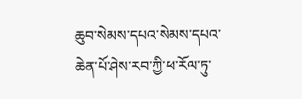ཆུབ་སེམས་དཔའ་སེམས་དཔའ་ཆེན་པོ་ཤེས་རབ་ཀྱི་ཕ་རོལ་ཏུ་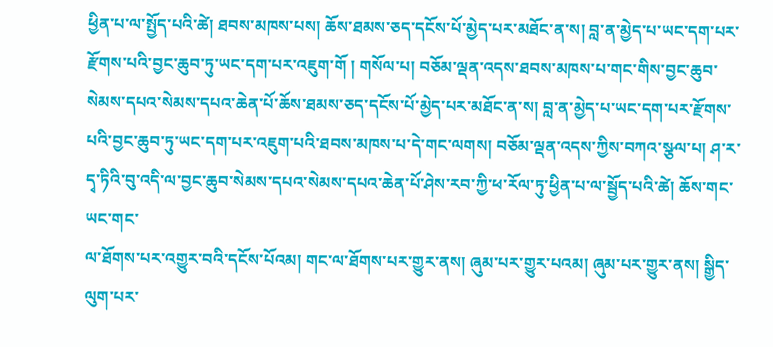ཕྱིན་པ་ལ་སྤྱོད་པའི་ཚེ། ཐབས་མཁས་པས། ཆོས་ཐམས་ཅད་དངོས་པོ་མྱེད་པར་མཐོང་ན་ས། བླ་ན་མྱེད་པ་ཡང་དག་པར་རྫོགས་པའི་བྱང་ཆུབ་ཏུ་ཡང་དག་པར་འཇུག་གོ ། གསོལ་པ། བཅོམ་ལྡན་འདས་ཐབས་མཁས་པ་གང་གིས་བྱང་ཆུབ་སེམས་དཔའ་སེམས་དཔའ་ཆེན་པོ་ཆོས་ཐམས་ཅད་དངོས་པོ་མྱེད་པར་མཐོང་ན་ས། བླ་ན་མྱེད་པ་ཡང་དག་པར་རྫོགས་པའི་བྱང་ཆུབ་ཏུ་ཡང་དག་པར་འཇུག་པའི་ཐབས་མཁས་པ་དེ་གང་ལགས། བཅོམ་ལྡན་འདས་ཀྱིས་བཀའ་སྩལ་པ། ཤ་ར་དྭ་ཏིའི་བུ་འདི་ལ་བྱང་ཆུབ་སེམས་དཔའ་སེམས་དཔའ་ཆེན་པོ་ཤེས་རབ་ཀྱི་ཕ་རོལ་ཏུ་ཕྱིན་པ་ལ་སྦྱོད་པའི་ཚེ། ཆོས་གང་ཡང་གང་
ལ་ཐོགས་པར་འགྱུར་བའི་དངོས་པོའམ། གང་ལ་ཐོགས་པར་གྱུར་ནས། ཞུམ་པར་གྱུར་པའམ། ཞུམ་པར་གྱུར་ནས། སྒྱིད་ལུག་པར་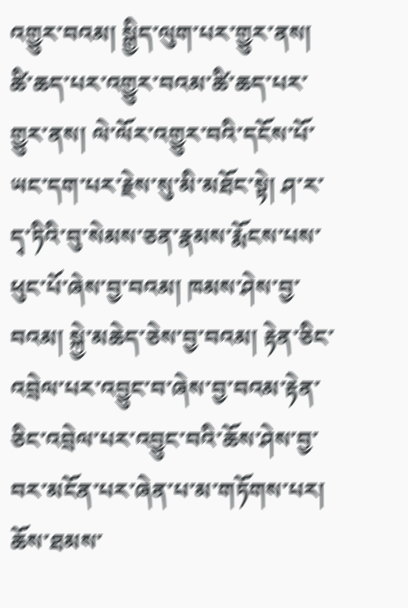འགྱུར་བའམ། སྒྱིད་ལུག་པར་གྱུར་ནས། ཚི་ཆད་པར་འགྱུར་བའམ་ཚི་ཆད་པར་གྱུར་ནས། ལེ་ལོར་འགྱུར་བའི་དངོས་པོ་ཡང་དག་པར་རྗེས་སུ་མི་མཐོང་སྟེ། ཤ་ར་དྭ་ཏིའི་བུ་སེམས་ཅན་རྣམས་རྨོངས་པས་ཕུང་པོ་ཞེས་བྱ་བའམ། ཁམས་ཤེས་བྱ་བའམ། སྐྱེ་མཆེད་ཅེས་བྱ་བའམ། རྟེན་ཅིང་འབྲེལ་པར་འབྱུང་བ་ཞེས་བྱ་བའམ་རྟེན་ཅིང་འབྲེལ་པར་འབྱུང་བའི་ཆོས་ཤེས་བྱ་བར་མངོན་པར་ཞེན་པ་མ་གཏོགས་པར། ཆོས་ཐམས་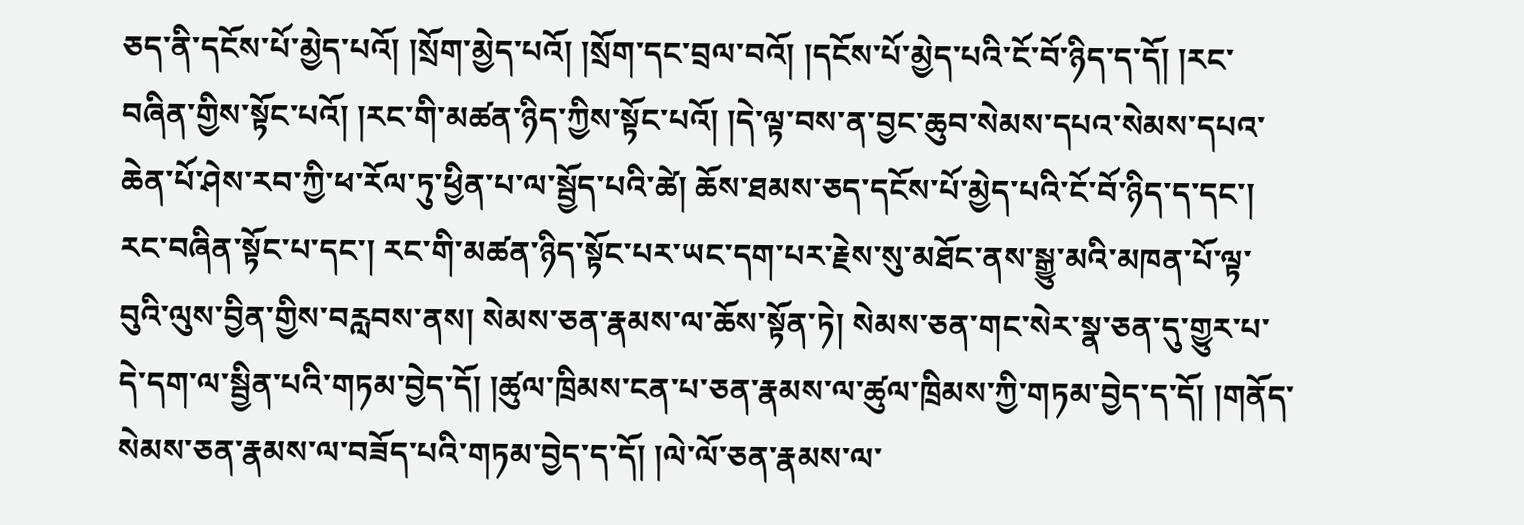ཅད་ནི་དངོས་པོ་མྱེད་པའོ། །སྲོག་མྱེད་པའོ། །སྲོག་དང་བྲལ་བའོ། །དངོས་པོ་མྱེད་པའི་ངོ་བོ་ཉིད་ད་དོ། །རང་བཞིན་གྱིས་སྟོང་པའོ། །རང་གི་མཚན་ཉིད་ཀྱིས་སྟོང་པའོ། །དེ་ལྟ་བས་ན་བྱང་ཆུབ་སེམས་དཔའ་སེམས་དཔའ་ཆེན་པོ་ཤེས་རབ་ཀྱི་ཕ་རོལ་ཏུ་ཕྱིན་པ་ལ་སྦྱོད་པའི་ཚེ། ཆོས་ཐམས་ཅད་དངོས་པོ་མྱེད་པའི་ངོ་བོ་ཉིད་ད་དང་། རང་བཞིན་སྟོང་པ་དང་། རང་གི་མཚན་ཉིད་སྟོང་པར་ཡང་དག་པར་རྗེས་སུ་མཐོང་ནས་སྒྱུ་མའི་མཁན་པོ་ལྟ་བུའི་ལུས་བྱིན་གྱིས་བརླབས་ནས། སེམས་ཅན་རྣམས་ལ་ཆོས་སྟོན་ཏེ། སེམས་ཅན་གང་སེར་སྣ་ཅན་དུ་གྱུར་པ་དེ་དག་ལ་སྦྱིན་པའི་གཏམ་བྱེད་དོ། །ཚུལ་ཁྲིམས་ངན་པ་ཅན་རྣམས་ལ་ཚུལ་ཁྲིམས་ཀྱི་གཏམ་བྱེད་ད་དོ། །གནོད་སེམས་ཅན་རྣམས་ལ་བཟོད་པའི་གཏམ་བྱེད་ད་དོ། །ལེ་ལོ་ཅན་རྣམས་ལ་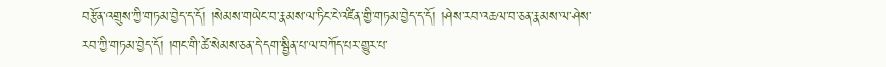བརྩོན་འགྲུས་ཀྱི་གཏམ་བྱེད་ད་དོ། །སེམས་གཡེང་བ་རྣམས་ལ་ཏིང་ངེ་འཛིན་གྱི་གཏམ་བྱེད་ད་དོ། །ཤེས་རབ་འཆལ་བ་ཅན་རྣམས་ལ་ཤེས་རབ་ཀྱི་གཏམ་བྱེད་དོ། །གང་གི་ཚེ་སེམས་ཅན་དེ་དག་སྦྱིན་པ་ལ་བཀོད་པར་གྱུར་པ་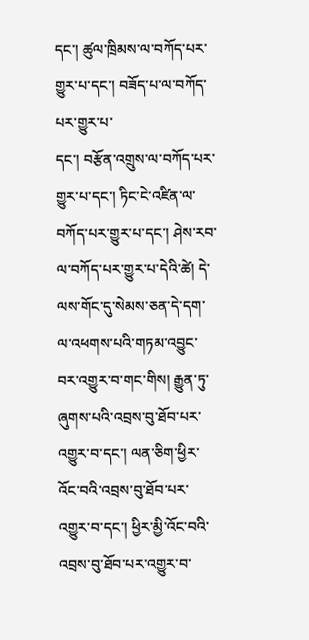དང་། ཚུལ་ཁྲིམས་ལ་བཀོད་པར་གྱུར་པ་དང་། བཟོད་པ་ལ་བཀོད་པར་གྱུར་པ་
དང་། བརྩོན་འགྲུས་ལ་བཀོད་པར་གྱུར་པ་དང་། ཏིང་ངེ་འཛིན་ལ་བཀོད་པར་གྱུར་པ་དང་། ཤེས་རབ་ལ་བཀོད་པར་གྱུར་པ་དེའི་ཚེ། དེ་ལས་གོང་དུ་སེམས་ཅན་དེ་དག་ལ་འཕགས་པའི་གཏམ་འབྱུང་བར་འགྱུར་བ་གང་གིས། རྒྱུན་ཏུ་ཞུགས་པའི་འབྲས་བུ་ཐོབ་པར་འགྱུར་བ་དང་། ལན་ཅིག་ཕྱིར་འོང་བའི་འབྲས་བུ་ཐོབ་པར་འགྱུར་བ་དང་། ཕྱིར་མྱི་འོང་བའི་འབྲས་བུ་ཐོབ་པར་འགྱུར་བ་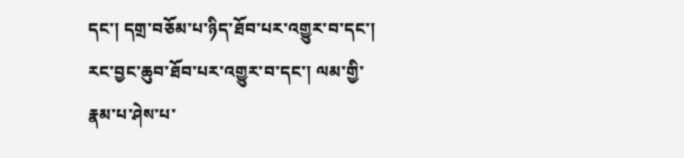དང་། དགྲ་བཅོམ་པ་ཉིད་ཐོབ་པར་འགྱུར་བ་དང་། རང་བྱང་ཆུབ་ཐོབ་པར་འགྱུར་བ་དང་། ལམ་གྱི་རྣམ་པ་ཤེས་པ་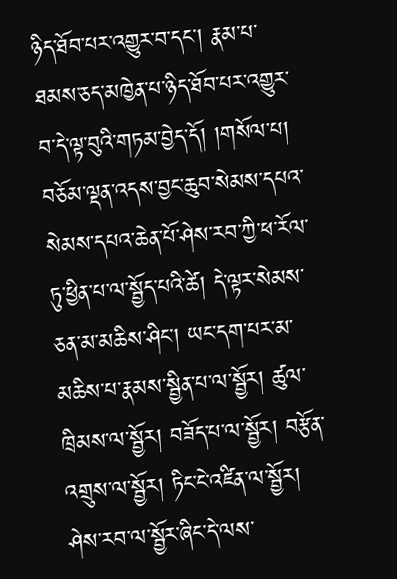ཉིད་ཐོབ་པར་འགྱུར་བ་དང་། རྣམ་པ་ཐམས་ཅད་མཁྱེན་པ་ཉིད་ཐོབ་པར་འགྱུར་བ་དེ་ལྟ་བུའི་གཏམ་བྱེད་དོ། །གསོལ་པ། བཅོམ་ལྡན་འདས་བྱང་ཆུབ་སེམས་དཔའ་སེམས་དཔའ་ཆེན་པོ་ཤེས་རབ་ཀྱི་ཕ་རོལ་ཏུ་ཕྱིན་པ་ལ་སྦྱོད་པའི་ཚེ། དེ་ལྟར་སེམས་ཅན་མ་མཆིས་ཤིང་། ཡང་དག་པར་མ་མཆིས་པ་རྣམས་སྦྱིན་པ་ལ་སྦྱོར། ཚུལ་ཁྲིམས་ལ་སྦྱོར། བཟོད་པ་ལ་སྦྱོར། བརྩོན་འགྲུས་ལ་སྦྱོར། ཏིང་ངེ་འཛིན་ལ་སྦྱོར། ཤེས་རབ་ལ་སྦྱོར་ཞིང་དེ་ལས་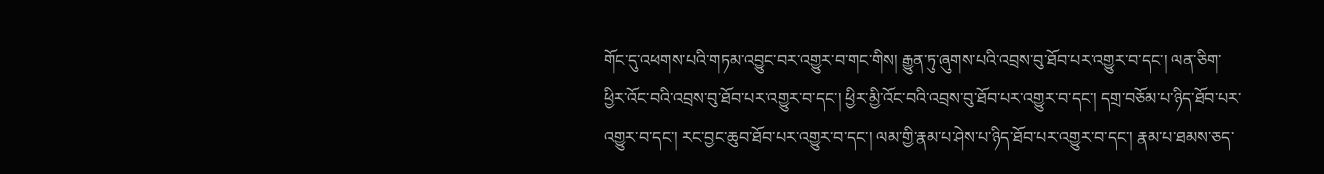གོང་དུ་འཕགས་པའི་གཏམ་འབྱུང་བར་འགྱུར་བ་གང་གིས། རྒྱུན་ཏུ་ཞུགས་པའི་འབྲས་བུ་ཐོབ་པར་འགྱུར་བ་དང་། ལན་ཅིག་ཕྱིར་འོང་བའི་འབྲས་བུ་ཐོབ་པར་འགྱུར་བ་དང་། ཕྱིར་མྱི་འོང་བའི་འབྲས་བུ་ཐོབ་པར་འགྱུར་བ་དང་། དགྲ་བཅོམ་པ་ཉིད་ཐོབ་པར་འགྱུར་བ་དང་། རང་བྱང་ཆུབ་ཐོབ་པར་འགྱུར་བ་དང་། ལམ་གྱི་རྣམ་པ་ཤེས་པ་ཉིད་ཐོབ་པར་འགྱུར་བ་དང་། རྣམ་པ་ཐམས་ཅད་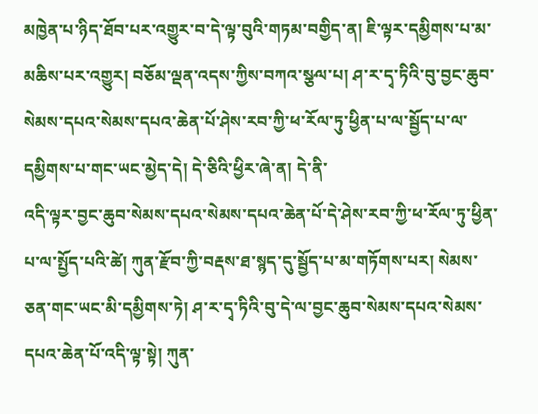མཁྱེན་པ་ཉིད་ཐོབ་པར་འགྱུར་བ་དེ་ལྟ་བུའི་གཏམ་བགྱིད་ན། ཇི་ལྟར་དམྱིགས་པ་མ་མཆིས་པར་འགྱུར། བཅོམ་ལྡན་འདས་ཀྱིས་བཀའ་སྩལ་པ། ཤ་ར་དྭ་ཏིའི་བུ་བྱང་ཆུབ་སེམས་དཔའ་སེམས་དཔའ་ཆེན་པོ་ཤེས་རབ་ཀྱི་ཕ་རོལ་ཏུ་ཕྱིན་པ་ལ་སྦྱོད་པ་ལ་དམྱིགས་པ་གང་ཡང་མྱེད་དེ། དེ་ཅིའི་ཕྱིར་ཞེ་ན། དེ་ནི་
འདི་ལྟར་བྱང་ཆུབ་སེམས་དཔའ་སེམས་དཔའ་ཆེན་པོ་དེ་ཤེས་རབ་ཀྱི་ཕ་རོལ་ཏུ་ཕྱིན་པ་ལ་སྤྱོད་པའི་ཚེ། ཀུན་རྫོབ་ཀྱི་བརྡས་ཐ་སྙད་དུ་སྦྱོད་པ་མ་གཏོགས་པར། སེམས་ཅན་གང་ཡང་མི་དམྱིགས་ཏེ། ཤ་ར་དྭ་ཏིའི་བུ་དེ་ལ་བྱང་ཆུབ་སེམས་དཔའ་སེམས་དཔའ་ཆེན་པོ་འདི་ལྟ་སྟེ། ཀུན་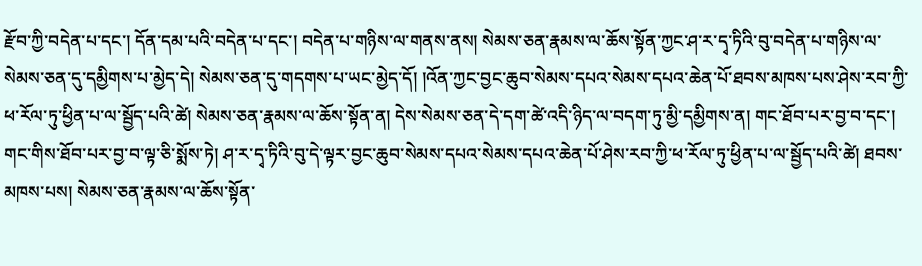རྫོབ་ཀྱི་བདེན་པ་དང་། དོན་དམ་པའི་བདེན་པ་དང་། བདེན་པ་གཉིས་ལ་གནས་ནས། སེམས་ཅན་རྣམས་ལ་ཆོས་སྟོན་ཀྱང་ཤ་ར་དྭ་ཏིའི་བུ་བདེན་པ་གཉིས་ལ་སེམས་ཅན་དུ་དམྱིགས་པ་མྱེད་དེ། སེམས་ཅན་དུ་གདགས་པ་ཡང་མྱེད་དོ། །འོན་ཀྱང་བྱང་ཆུབ་སེམས་དཔའ་སེམས་དཔའ་ཆེན་པོ་ཐབས་མཁས་པས་ཤེས་རབ་ཀྱི་ཕ་རོལ་ཏུ་ཕྱིན་པ་ལ་སྦྱོད་པའི་ཚེ། སེམས་ཅན་རྣམས་ལ་ཆོས་སྟོན་ན། དེས་སེམས་ཅན་དེ་དག་ཚེ་འདི་ཉིད་ལ་བདག་ཏུ་མྱི་དམྱིགས་ན། གང་ཐོབ་པར་བྱ་བ་དང་། གང་གིས་ཐོབ་པར་བྱ་བ་ལྟ་ཅི་སྨོས་ཏེ། ཤ་ར་དྭ་ཏིའི་བུ་དེ་ལྟར་བྱང་ཆུབ་སེམས་དཔའ་སེམས་དཔའ་ཆེན་པོ་ཤེས་རབ་ཀྱི་ཕ་རོལ་ཏུ་ཕྱིན་པ་ལ་སྦྱོད་པའི་ཚེ། ཐབས་མཁས་པས། སེམས་ཅན་རྣམས་ལ་ཆོས་སྟོན་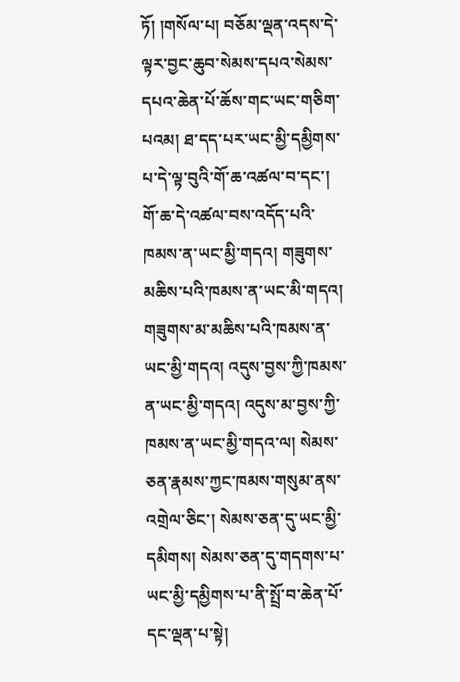ཏོ། །གསོལ་པ། བཅོམ་ལྡན་འདས་དེ་ལྟར་བྱང་ཆུབ་སེམས་དཔའ་སེམས་དཔའ་ཆེན་པོ་ཆོས་གང་ཡང་གཅིག་པའམ། ཐ་དད་པར་ཡང་མྱི་དམྱིགས་པ་དེ་ལྟ་བུའི་གོ་ཆ་འཚལ་བ་དང་། གོ་ཆ་དེ་འཚལ་བས་འདོད་པའི་ཁམས་ན་ཡང་མྱི་གདའ། གཟུགས་མཆིས་པའི་ཁམས་ན་ཡང་མི་གདའ། གཟུགས་མ་མཆིས་པའི་ཁམས་ན་ཡང་མྱི་གདའ། འདུས་བྱས་ཀྱི་ཁམས་ན་ཡང་མྱི་གདའ། འདུས་མ་བྱས་ཀྱི་ཁམས་ན་ཡང་མྱི་གདའ་ལ། སེམས་ཅན་རྣམས་ཀྱང་ཁམས་གསུམ་ནས་འགྲེལ་ཅིང་། སེམས་ཅན་དུ་ཡང་མྱི་དམིགས། སེམས་ཅན་དུ་གདགས་པ་ཡང་མྱི་དམྱིགས་པ་ནི་སྤྲོ་བ་ཆེན་པོ་དང་ལྡན་པ་སྟེ།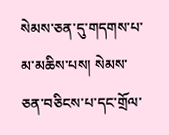སེམས་ཅན་དུ་གདགས་པ་མ་མཆིས་པས། སེམས་ཅན་བཅིངས་པ་དང་གྲོལ་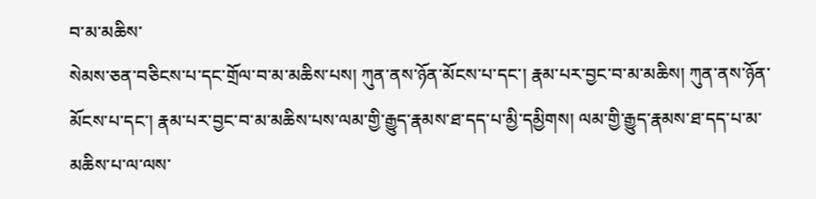བ་མ་མཆིས་
སེམས་ཅན་བཅིངས་པ་དང་གྲོལ་བ་མ་མཆིས་པས། ཀུན་ནས་ཉོན་མོངས་པ་དང་། རྣམ་པར་བྱང་བ་མ་མཆིས། ཀུན་ནས་ཉོན་མོངས་པ་དང་། རྣམ་པར་བྱང་བ་མ་མཆིས་པས་ལམ་གྱི་རྒྱུད་རྣམས་ཐ་དད་པ་མྱི་དམྱིགས། ལམ་གྱི་རྒྱུད་རྣམས་ཐ་དད་པ་མ་མཆིས་པ་ལ་ལས་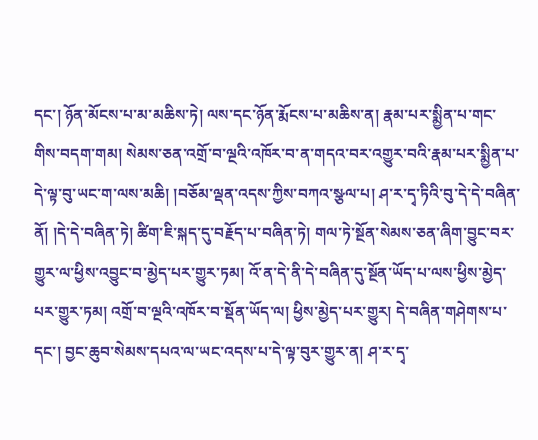དང་། ཉོན་མོངས་པ་མ་མཆིས་ཏེ། ལས་དང་ཉོན་རྨོངས་པ་མཆིས་ན། རྣམ་པར་སྨྱིན་པ་གང་གིས་བདག་གམ། སེམས་ཅན་འགྲོ་བ་ལྔའི་འཁོར་བ་ན་གདའ་བར་འགྱུར་བའི་རྣམ་པར་སྨྱིན་པ་དེ་ལྟ་བུ་ཡང་ག་ལས་མཆི། །བཅོམ་ལྡན་འདས་ཀྱིས་བཀའ་སྩལ་པ། ཤ་ར་དྭ་ཏིའི་བུ་དེ་དེ་བཞིན་ནོ། །དེ་དེ་བཞིན་ཏེ། ཚིག་ཇི་སྐད་དུ་བརྗོད་པ་བཞིན་ཏེ། གལ་ཏེ་སྔོན་སེམས་ཅན་ཞིག་བྱུང་བར་གྱུར་ལ་ཕྱིས་འབྱུང་བ་མྱེད་པར་གྱུར་ཏམ། འོ་ན་དེ་ནི་དེ་བཞིན་དུ་སྔོན་ཡོད་པ་ལས་ཕྱིས་མྱེད་པར་གྱུར་ཏམ། འགྲོ་བ་ལྔའི་འཁོར་བ་སྡོན་ཡོད་ལ། ཕྱིས་མྱེད་པར་གྱུར། དེ་བཞིན་གཤེགས་པ་དང་། བྱང་ཆུབ་སེམས་དཔའ་ལ་ཡང་འདས་པ་དེ་ལྟ་བུར་གྱུར་ན། ཤ་ར་དྭ་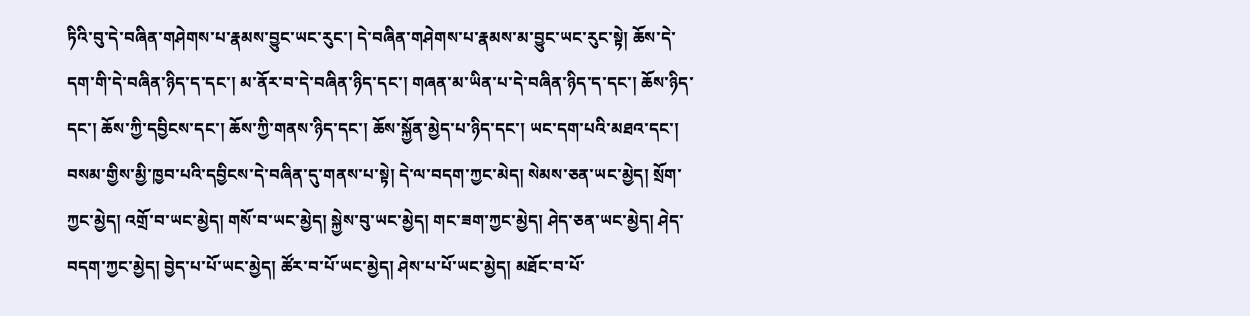ཏིའི་བུ་དེ་བཞིན་གཤེགས་པ་རྣམས་བྱུང་ཡང་རུང་། དེ་བཞིན་གཤེགས་པ་རྣམས་མ་བྱུང་ཡང་རུང་སྟེ། ཆོས་དེ་དག་གི་དེ་བཞིན་ཉིད་ད་དང་། མ་ནོར་བ་དེ་བཞིན་ཉིད་དང་། གཞན་མ་ཡིན་པ་དེ་བཞིན་ཉིད་ད་དང་། ཆོས་ཉིད་དང་། ཆོས་ཀྱི་དབྱིངས་དང་། ཆོས་ཀྱི་གནས་ཉིད་དང་། ཆོས་སྐྱོན་མྱེད་པ་ཉིད་དང་། ཡང་དག་པའི་མཐའ་དང་། བསམ་གྱིས་མྱི་ཁྱབ་པའི་དབྱིངས་དེ་བཞིན་དུ་གནས་པ་སྟེ། དེ་ལ་བདག་ཀྱང་མེད། སེམས་ཅན་ཡང་མྱེད། སྲོག་ཀྱང་མྱེད། འགྲོ་བ་ཡང་མྱེད། གསོ་བ་ཡང་མྱེད། སྐྱེས་བུ་ཡང་མྱེད། གང་ཟག་ཀྱང་མྱེད། ཤེད་ཅན་ཡང་མྱེད། ཤེད་བདག་ཀྱང་མྱེད། བྱེད་པ་པོ་ཡང་མྱེད། ཚོར་བ་པོ་ཡང་མྱེད། ཤེས་པ་པོ་ཡང་མྱེད། མཐོང་བ་པོ་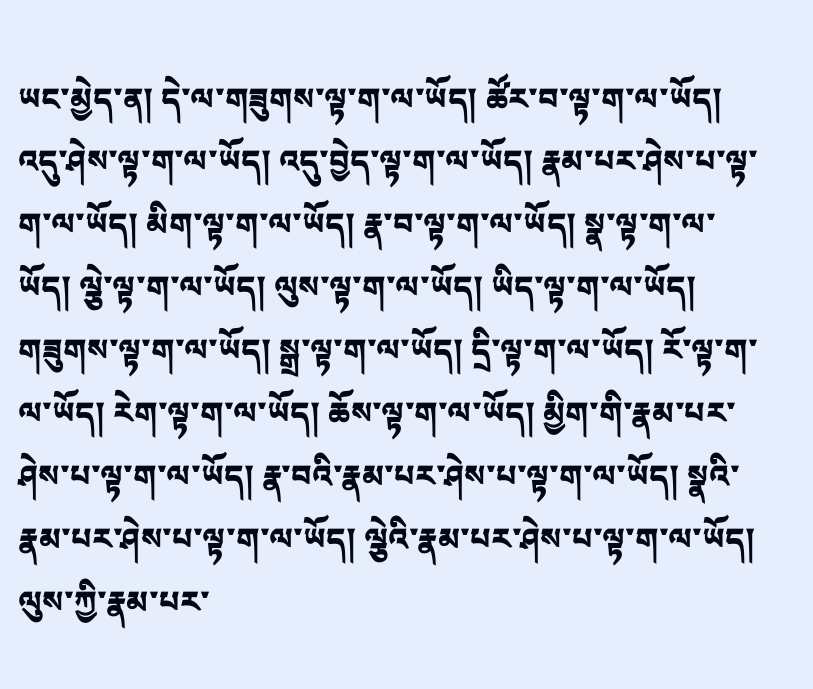ཡང་མྱེད་ན། དེ་ལ་གཟུགས་ལྟ་ག་ལ་ཡོད། ཚོར་བ་ལྟ་ག་ལ་ཡོད།
འདུ་ཤེས་ལྟ་ག་ལ་ཡོད། འདུ་བྱེད་ལྟ་ག་ལ་ཡོད། རྣམ་པར་ཤེས་པ་ལྟ་ག་ལ་ཡོད། མིག་ལྟ་ག་ལ་ཡོད། རྣ་བ་ལྟ་ག་ལ་ཡོད། སྣ་ལྟ་ག་ལ་ཡོད། ལྕེ་ལྟ་ག་ལ་ཡོད། ལུས་ལྟ་ག་ལ་ཡོད། ཡིད་ལྟ་ག་ལ་ཡོད། གཟུགས་ལྟ་ག་ལ་ཡོད། སྒྲ་ལྟ་ག་ལ་ཡོད། དྲི་ལྟ་ག་ལ་ཡོད། རོ་ལྟ་ག་ལ་ཡོད། རེག་ལྟ་ག་ལ་ཡོད། ཆོས་ལྟ་ག་ལ་ཡོད། མྱིག་གི་རྣམ་པར་ཤེས་པ་ལྟ་ག་ལ་ཡོད། རྣ་བའི་རྣམ་པར་ཤེས་པ་ལྟ་ག་ལ་ཡོད། སྣའི་རྣམ་པར་ཤེས་པ་ལྟ་ག་ལ་ཡོད། ལྕེའི་རྣམ་པར་ཤེས་པ་ལྟ་ག་ལ་ཡོད། ལུས་ཀྱི་རྣམ་པར་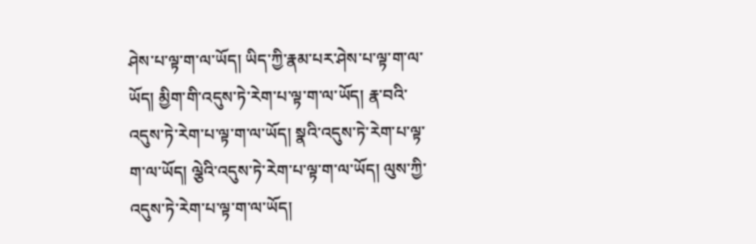ཤེས་པ་ལྟ་ག་ལ་ཡོད། ཡིད་ཀྱི་རྣམ་པར་ཤེས་པ་ལྟ་ག་ལ་ཡོད། མྱིག་གི་འདུས་ཏེ་རེག་པ་ལྟ་ག་ལ་ཡོད། རྣ་བའི་འདུས་ཏེ་རེག་པ་ལྟ་ག་ལ་ཡོད། སྣའི་འདུས་ཏེ་རེག་པ་ལྟ་ག་ལ་ཡོད། ལྕེའི་འདུས་ཏེ་རེག་པ་ལྟ་ག་ལ་ཡོད། ལུས་ཀྱི་འདུས་ཏེ་རེག་པ་ལྟ་ག་ལ་ཡོད།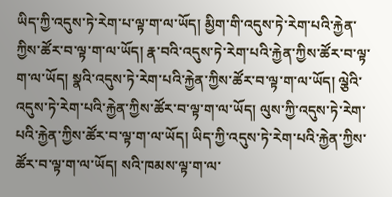ཡིད་ཀྱི་འདུས་ཏེ་རེག་པ་ལྟ་ག་ལ་ཡོད། མྱིག་གི་འདུས་ཏེ་རེག་པའི་རྐྱེན་ཀྱིས་ཚོར་བ་ལྟ་ག་ལ་ཡོད། རྣ་བའི་འདུས་ཏེ་རེག་པའི་རྐྱེན་ཀྱིས་ཚོར་བ་ལྟ་ག་ལ་ཡོད། སྣའི་འདུས་ཏེ་རེག་པའི་རྐྱེན་ཀྱིས་ཚོར་བ་ལྟ་ག་ལ་ཡོད། ལྕེའི་འདུས་ཏེ་རེག་པའི་རྐྱེན་ཀྱིས་ཚོར་བ་ལྟ་ག་ལ་ཡོད། ལུས་ཀྱི་འདུས་ཏེ་རེག་པའི་རྐྱེན་ཀྱིས་ཚོར་བ་ལྟ་ག་ལ་ཡོད། ཡིད་ཀྱི་འདུས་ཏེ་རེག་པའི་རྐྱེན་ཀྱིས་ཚོར་བ་ལྟ་ག་ལ་ཡོད། སའི་ཁམས་ལྟ་ག་ལ་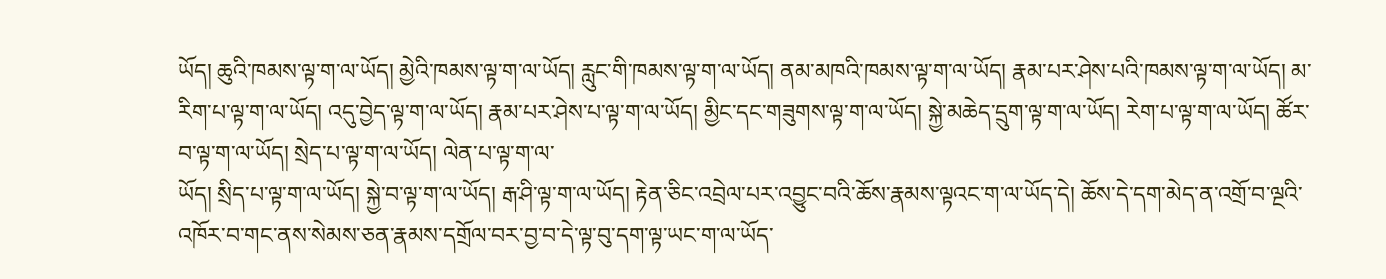ཡོད། ཆུའི་ཁམས་ལྟ་ག་ལ་ཡོད། མྱེའི་ཁམས་ལྟ་ག་ལ་ཡོད། རླུང་གི་ཁམས་ལྟ་ག་ལ་ཡོད། ནམ་མཁའི་ཁམས་ལྟ་ག་ལ་ཡོད། རྣམ་པར་ཤེས་པའི་ཁམས་ལྟ་ག་ལ་ཡོད། མ་རིག་པ་ལྟ་ག་ལ་ཡོད། འདུ་བྱེད་ལྟ་ག་ལ་ཡོད། རྣམ་པར་ཤེས་པ་ལྟ་ག་ལ་ཡོད། མྱིང་དང་གཟུགས་ལྟ་ག་ལ་ཡོད། སྐྱེ་མཆེད་དྲུག་ལྟ་ག་ལ་ཡོད། རེག་པ་ལྟ་ག་ལ་ཡོད། ཚོར་བ་ལྟ་ག་ལ་ཡོད། སྲེད་པ་ལྟ་ག་ལ་ཡོད། ལེན་པ་ལྟ་ག་ལ་
ཡོད། སྲིད་པ་ལྟ་ག་ལ་ཡོད། སྐྱེ་བ་ལྟ་ག་ལ་ཡོད། རྒ་ཤི་ལྟ་ག་ལ་ཡོད། རྟེན་ཅིང་འབྲེལ་པར་འབྱུང་བའི་ཆོས་རྣམས་ལྟའང་ག་ལ་ཡོད་དེ། ཆོས་དེ་དག་མེད་ན་འགྲོ་བ་ལྔའི་འཁོར་བ་གང་ནས་སེམས་ཅན་རྣམས་དགྲོལ་བར་བྱ་བ་དེ་ལྟ་བུ་དག་ལྟ་ཡང་ག་ལ་ཡོད་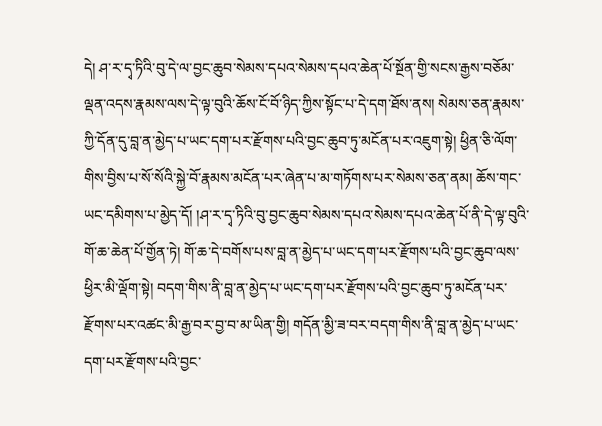དེ། ཤ་ར་དྭ་ཏིའི་བུ་དེ་ལ་བྱང་ཆུབ་སེམས་དཔའ་སེམས་དཔའ་ཆེན་པོ་སྔོན་གྱི་སངས་རྒྱས་བཅོམ་ལྡན་འདས་རྣམས་ལས་དེ་ལྟ་བུའི་ཆོས་ངོ་བོ་ཉིད་ཀྱིས་སྟོང་པ་དེ་དག་ཐོས་ནས། སེམས་ཅན་རྣམས་ཀྱི་དོན་དུ་བླ་ན་མྱེད་པ་ཡང་དག་པར་རྫོགས་པའི་བྱང་ཆུབ་ཏུ་མངོན་པར་འཇུག་སྟེ། ཕྱིན་ཅི་ལོག་གིས་བྱིས་པ་སོ་སོའི་སྐྱེ་བོ་རྣམས་མངོན་པར་ཞེན་པ་མ་གཏོགས་པར་སེམས་ཅན་ནམ། ཆོས་གང་ཡང་དམིགས་པ་མྱེད་དོ། །ཤ་ར་དྭ་ཏིའི་བུ་བྱང་ཆུབ་སེམས་དཔའ་སེམས་དཔའ་ཆེན་པོ་ནི་དེ་ལྟ་བུའི་གོ་ཆ་ཆེན་པོ་གྱོན་ཏེ། གོ་ཆ་དེ་བགོས་པས་བླ་ན་མྱེད་པ་ཡང་དག་པར་རྫོགས་པའི་བྱང་ཆུབ་ལས་ཕྱིར་མི་ལྡོག་སྟེ། བདག་གིས་ནི་བླ་ན་མྱེད་པ་ཡང་དག་པར་རྫོགས་པའི་བྱང་ཆུབ་ཏུ་མངོན་པར་རྫོགས་པར་འཚང་མི་རྒྱ་བར་བྱ་བ་མ་ཡིན་གྱི། གདོན་མྱི་ཟ་བར་བདག་གིས་ནི་བླ་ན་མྱེད་པ་ཡང་དག་པར་རྫོགས་པའི་བྱང་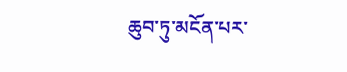ཆུབ་ཏུ་མངོན་པར་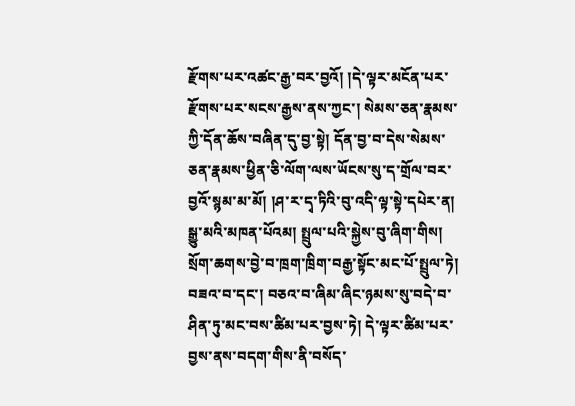རྫོགས་པར་འཚང་རྒྱ་བར་བྱའོ། །དེ་ལྟར་མངོན་པར་རྫོགས་པར་སངས་རྒྱས་ནས་ཀྱང་། སེམས་ཅན་རྣམས་ཀྱི་དོན་ཆོས་བཞིན་དུ་བྱ་སྟེ། དོན་བྱ་བ་དེས་སེམས་ཅན་རྣམས་ཕྱིན་ཅི་ལོག་ལས་ཡོངས་སུ་ད་གྲོལ་བར་བྱའོ་སྙམ་མ་མོ། །ཤ་ར་དྭ་ཏིའི་བུ་འདི་ལྟ་སྟེ་དཔེར་ན། སྒྱུ་མའི་མཁན་པོའམ། སྤྲུལ་པའི་སྐྱེས་བུ་ཞིག་གིས། སྲོག་ཆགས་བྱེ་བ་ཁྲག་ཁྲིག་བརྒྱ་སྟོང་མང་པོ་སྤྲུལ་ཏེ། བཟའ་བ་དང་། བཅའ་བ་ཞིམ་ཞིང་ཉམས་སུ་བདེ་བ་ཤིན་ཏུ་མང་བས་ཚིམ་པར་བྱས་ཏེ། དེ་ལྟར་ཚིམ་པར་བྱས་ནས་བདག་གིས་ནི་བསོད་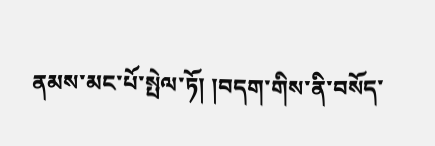ནམས་མང་པོ་སྤེལ་ཏོ། །བདག་གིས་ནི་བསོད་